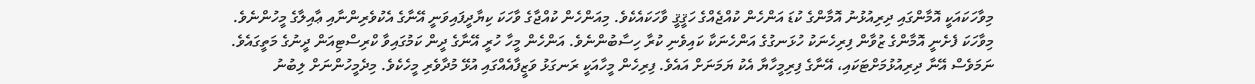މިވާހަކައަކީ އޮމާންގައި ދިރިއުޅުނު އޮމާންގެ ކުޑަ އަންހެން ކުއްޖެއްގެ ހަޤީޤީ ވާހަކައެކެވެ. މިއަންހެން ކުއްޖާގެ ވާހަކަ ކިޔާދީފައިވަނީ އޭނާގެ އެކުވެރިންނާއި ޢާއިލާގެ މީހުންނެވެ. މިވާހަކަ ފެށެނީ އޮމާންގެ ޒުވާން ފިރިހެނަކު ހުޅަނގުގެ އަންހެނަކާ ކައިވެނި ކުރާ ހިސާބުންނެވެ. އަންހެން މީހާ ހުރީ އޭނާގެ ދީން ކަމުގައިވާ ކްރިސްޓިއަން ދީނުގެ މަތީގައެވެ. ނަމަވެސް އޭނާ ދިރިއުޅުމަށްޓަކައި، އޭނާގެ ފިރިމީހާޔާ އެކު ޔަމަނަށް އައެވެ. ފިރިހެން މީހާއަކީ ރަނގަޅު ވަޒީފާއެއްގައި އުޅޭ މުދާވެރި މީހެކެވެ. މިދެމީހުންނަށް ލިބުނު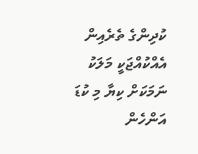ކުދިންގެ ތެރެއިން އެއްކުއްޖަކީ މަލަކު ނަމަކަށް ކިޔާ މި ކުޑަ އަންހެން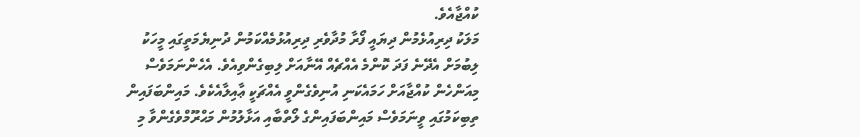ކުއްޖާއެވެ.
މަލަކު ދިރިއުޅެމުން ދިޔައީ ފޯރާ މުދާވެރި ދިރިއުޅުމެއްކަމުން ދުނިޔެމަތީގައި މީހަކު ލިބުމަށް އެދޭނެ ފަދަ ކޮންމެ އެއްޗެއް އޭނާއަށް ލިބިގެންވިއެވެ. އެހެންނަމަވެސް މިއަންހެން ކުއްޖާއަށް ހަމައެކަނި އުނިވެގެންވީ އެއްޗަކީ ޢާއިލާއެކެވެ. މައިންބަފައިން ތިބިކަމުގައި ވީނަމަވެސް މައިންބަފައިންގެ ލޯތްބާއި އަޅާލުމުން މަޙްރޫމްވެގެންވާ މި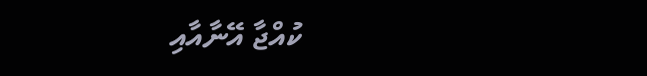ކުއްޖާ އޭނާއާއި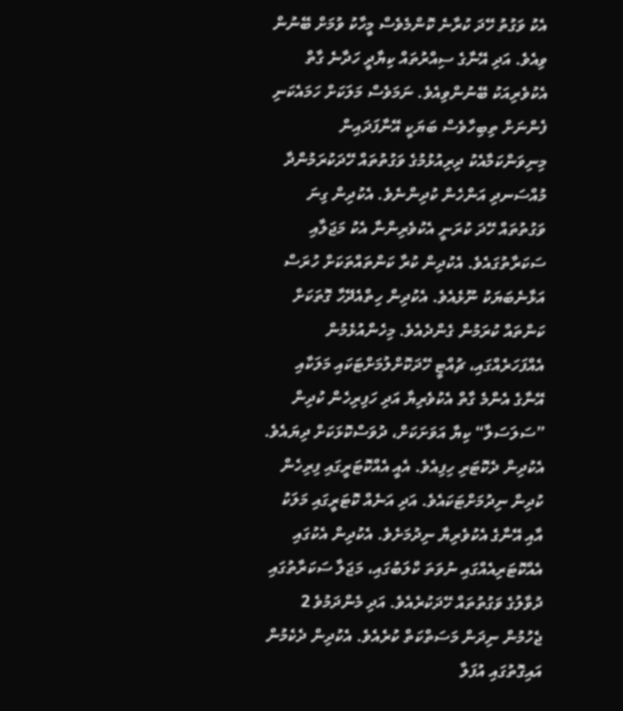އެކު ވަގުތު ހޭދަ ކުރާނެ ކޮންމެވެސް މީހާކު ވުމަށް ބޭނުން ވިއެވެ. އަދި އޭނާގެ ސިއްރުތައް ކިޔާދީ ހަދާނެ ގާތް އެކުވެރިއަކު ބޭނުންވިއެވެ. ނަމަވެސް މަލަކަށް ހަމައެކަނި ފެންނަށް ތިބިހާވެސް ބަޔަކީ އޭނާފަދައިން މިނިވަންކަމާއެކު ދިރިއުޅުމުގެ ވަގުތުތައް ހޭދަކުރަމުންދާ މުއްސަނދި އަންހެން ކުދިންނެވެ. އެކުދިން ގިނަ ވަގުތުތައް ހޭދަ ކުރަނީ އެކުވެރިންނާ އެކު މަޖަލާއި ސަކަރާތުގައެވެ. އެކުދިން ކުރާ ކަންތައްތަކަށް ހުރަސް އަޅާނެބަޔަކު ނޫޅެއެވެ. އެކުދިން ހިތްއެދޭހާ ގޮތަކަށް ކަންތައް ކުރަމުން ގެންދެއެވެ. މިހެންއުޅެމުން އެއްފަހަރެއްގައި، ޗުއްޓީ ހޭދަކޮށްލުމަށްޓަކައި މަލަކާއި އޭނާގެ އެންމެ ގާތް އެކުވެރިޔާ އަދި ހަފިރިހެން ކުދިން ”ސަލަސަލާ“ ކިޔާ އަވަށަކަށް، ދުވަސްކޮޅަކަށް ދިޔައެވެ. އެކުދިން ދެކޮޓަރި ހިފިއެވެ. އެއީ އެއްކޮޓަރީގައި ފިރިހެން ކުދިން ނިދުމަށްޓަކައެވެ. އަދި އަނެއް ކޮޓަރީގައި މަލަކު އާއި އޭނާގެ އެކުވެރިޔާ ނިދުމަށެވެ. އެކުދިން އެކުގައި އެއްކޮޓަރިއެއްގައި ނުވަތަ ކްލަބުގައި، މަޖަލާ ސަކަރާތުގައި ދުވާލުގެ ވަގުތުތައް ހޭދަކުރެއެވެ. އަދި މެންދަމުވެ 2 ޖެހުމުން ނިދަން މަސަތްކަތް ކުރެއެވެ. އެކުދިން ދެކެމުން އައިގޮތުގައި އުފަލާ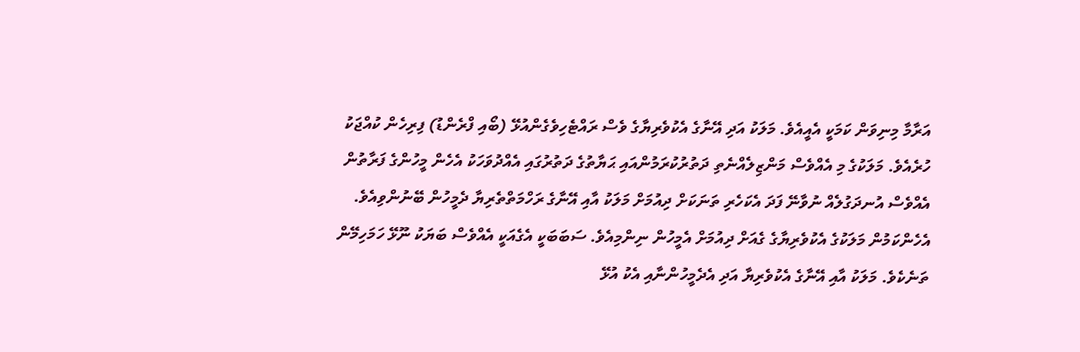އަރާމާ މިނިވަން ކަމަކީ އެއީއެވެ. މަލަކު އަދި އޭނާގެ އެކުވެރިޔާގެ ވެސް ރައްޓެހިވެގެންއުޅޭ (ބޯއި ފްރެންޑު) ފިރިހެން ކުއްޖަކު ހުރެއެވެ. މަލަކުގެ މި އެއްވެސް މަންޒިލެއްނެތި ދަތުރުކުރަމުންއައި ޙަޔާތުގެ ދަތުރުގައި އެއްދުވަހަކު އެހެން މީހުންގެ ފަރާތުން އެއްވެސް އުނދަގުލެއް ނުވާނޭ ފަދަ އެކަހެރި ތަނަކަށް ދިއުމަށް މަލަކު އާއި އޭނާގެ ރަހްމަތްތެރިޔާ ދެމީހުން ބޭނުންވިއެވެ. އެހެންކަމުން މަލަކުގެ އެކުވެރިޔާގެ ގެއަށް ދިއުމަށް އެމީހުން ނިންމިއެވެ. ސަބަބަކީ އެގެއަކީ އެއްވެސް ބަޔަކު ނޫޅޭ ހަމަހިމޭން ތަނެކެވެ. މަލަކު އާއި އޭނާގެ އެކުވެރިޔާ އަދި އެދެމީހުންނާއި އެކު އުޅޭ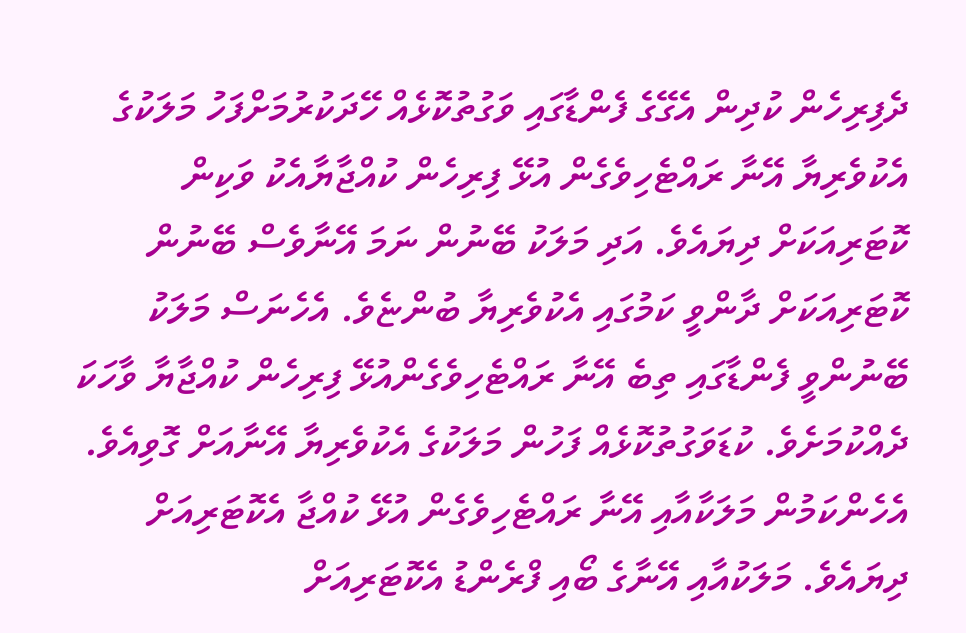ދެފިރިހެން ކުދިން އެގޭގެ ފެންޑާގައި ވަގުތުކޮޅެއް ހޭދަކުރުމަށްފަހު މަލަކުގެ އެކުވެރިޔާ އޭނާ ރައްޓެހިވެގެން އުޅޭ ފިރިހެން ކުއްޖާޔާއެކު ވަކިން ކޮޓަރިއަކަށް ދިޔައެވެ. އަދި މަލަކު ބޭނުން ނަމަ އޭނާވެސް ބޭނުން ކޮޓަރިއަކަށް ދާންވީ ކަމުގައި އެކުވެރިޔާ ބުންޏެވެ. އެހެނަސް މަލަކު ބޭނުންވީ ފެންޑާގައި ތިބެ އޭނާ ރައްޓެހިވެގެންއުޅޭ ފިރިހެން ކުއްޖާޔާ ވާހަކަ ދެއްކުމަށެވެ. ކުޑަވަގުތުކޮޅެއް ފަހުން މަލަކުގެ އެކުވެރިޔާ އޭނާއަށް ގޮވިއެވެ. އެހެންކަމުން މަލަކާއާއި އޭނާ ރައްޓެހިވެގެން އުޅޭ ކުއްޖާ އެކޮޓަރިއަށް ދިޔައެވެ. މަލަކުއާއި އޭނާގެ ބޯއި ފްރެންޑު އެކޮޓަރިއަށް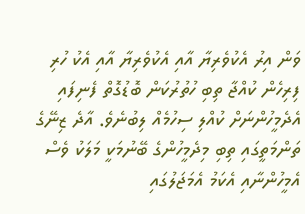ވަން އިރު އެކުވެރިޔާ އާއި އެކުވެރިޔާ އާއި އެކު ހުރި ފިރިހެން ކުއްޖާ ތިބި ހުތުރުކަން ބޮޑުގޮތް ފެނިފައި އެދެމީހުންނަށް ކުއްލި ސިހުމެއް ލިބުނެވެ. އާދެ ޒިނޭގެ ތަންމަތީގައި ތިބި މިދެމީހުންގެ ބޭނުމަކީ މަލަކު ވެސް އެމީހުންނާއި އެކަމު އެމަޖަލުގައި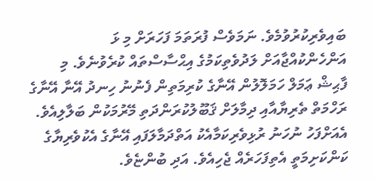ބައިވެރިކުރުވުމެވެ. ނަމަވެސް ފުރަތަމަ ފަހަރަށް މި ޅަ އަންހެންކުއްޖާއަށް ލަދުވެތިކަމުގެ އިޙްސާސްތައް ކުރެވުނެވެ. މި ފާޙިޝް ޢަމަލް ހަމަލޮލުން އޭނާގެ ކުރިމަތިން ފެނުނު ހިނދު އޭނާ އޭނާގެ ރަހްމަތް ތެރިޔާއާއި ދިމާލަށް ޤަބޫލުކުރަންދަތި މޭރުމަކުން ބަލާލިއެވެ. އެއަށްފަހު ނުހަނު ރުޅިވެރިކަމާއެކު އަތްދަމާލަފައި އޭނާގެ އެކުވެރިޔާގެ ކަންކަށިމަތީ އެތިފަހަރެއް ޖެހިއެވެ. އަދި ބުންޏެވެ.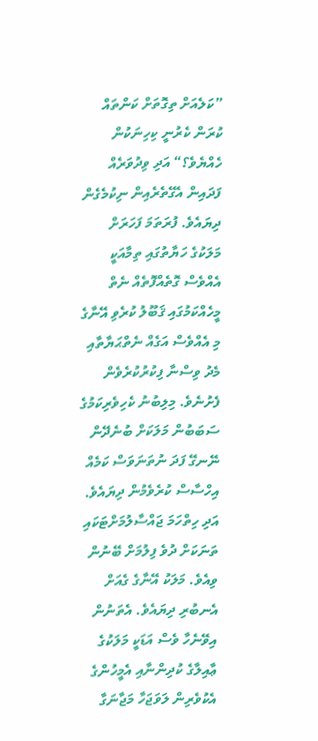”ކަލެއަށް ތިގޮތަށް ކަންތައް ކުރަން ކެރުނީ ކިހިނަކުން ހެއްޔެވެ؟“ އަދި ވިދުވަރެއް ފަދައިން އެގޭތެރެއިން ނިކުމެގެން ދިޔައެވެ. ފުރަތަމަ ފަހަރަށް މަލަކުގެ ހަޔާތުގައި ތިމާއަކީ އެއްވެސް ގޮތެއްފޮތެއް ނެތް މީހެއްކަމުގައި ޤަބޫލު ކުރެވި އޭނާގެ މި އެއްވެސް އަގެއް ނެތްޙަޔާތާއި މެދު ވިސްނާ ފިކުރުކުރެވެން ފެށުނެވެ. މިލިބުނު ކެހިވެރިކަމުގެ ސަބަބުން މަލަކަށް ބުނެދޭން ނޭނގޭ ފަދަ ނުތަނަވަސް ކަމެއް އިހްސާސް ކުރެވެމުން ދިޔައެވެ. އަދި ހިތްހަމަ ޖައްސާލުމަށްޓަކައި ތަނަކަށް ދުވެ ފިލުމަށް ބޭނުން ވިއެވެ. މަލަކު އޭނާގެ ގެއަށް އެނބުރި ދިޔައެވެ. އެތަނުން އިވޭނެހާ ވެސް އަޑަކީ މަލަކުގެ ޢާއިލާގެ ކުދިންނާއި އެމީހުންގެ އެކުވެރިން ލަވަޖަހާ މަޖާނަގާ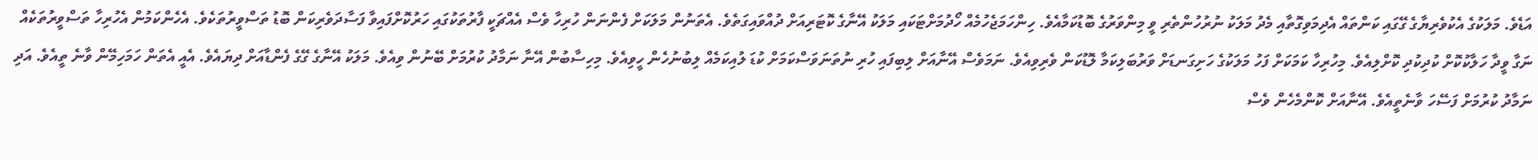އަޑެވެ. މަލަކުގެ އެކުވެރިޔާގެ ގޭގައި ކަންތައް އެދިމަވިގޮތާއި މެދު މަލަކު ނުރުހުންތެރި ވީ މިންވަރުގެ ބޮޑުކަމާއެވެ. ހިންހަމަޖެހުމެއް ހޯދުމަށްޓަކައި މަލަކު އޭނާގެ ކޮޓަރިއަށް ދުއްވައިގަތެވެ. އެތަނުން މަލަކަށް ފެންނަން ހުރިހާ ވެސް އެއްޗަކީ ފާރުތަކުގައި ހަރުކޮށްފައިވާ ފަސާދަވެރިކަން ބޮޑު ތަސްވީރުތަކެވެ. އެހެންކަމުން އެހުރިހާ ތަސްވީރުތަކެއް ނަގާ ވީދާ ހަލާކުކޮށް ކުދިކުދި ކޮށްލިއެވެ. މިހުރިހާ ކަމަކަށް ފަހު މަލަކުގެ ހަށިގަނޑަށް ވަރުބަލިކަމާ ލޮޑުކަން ވެރިވިއެވެ. ނަމަވެސް އޭނާއަށް ލިބިފައި ހުރި ނުތަނަވަސްކަމަށް ކުޑަ ލުއިކަމެއް ލިބުނުހެން ހީވިއެވެ. މިހިސާބުން އޭނާ ނަމާދު ކުރުމަށް ބޭނުން ވިއެވެ. މަލަކު އޭނާގެ ގޭގެ ފެންޑާއަށް ދިޔައެވެ. އެއީ އެތަން ހަމަހިމޭން ވާނެ ތީއެވެ. އަދި ނަމާދު ކުރުމަށް ފަސޭހަ ވާނެތީއެވެ. އޭނާއަށް ކޮންމެހެން ވެސް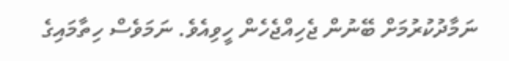ނަމާދުކުރުމަށް ބޭނުން ޖެހިއްޖެހެން ހީވިއެވެ. ނަމަވެސް ހިތާމައިގެ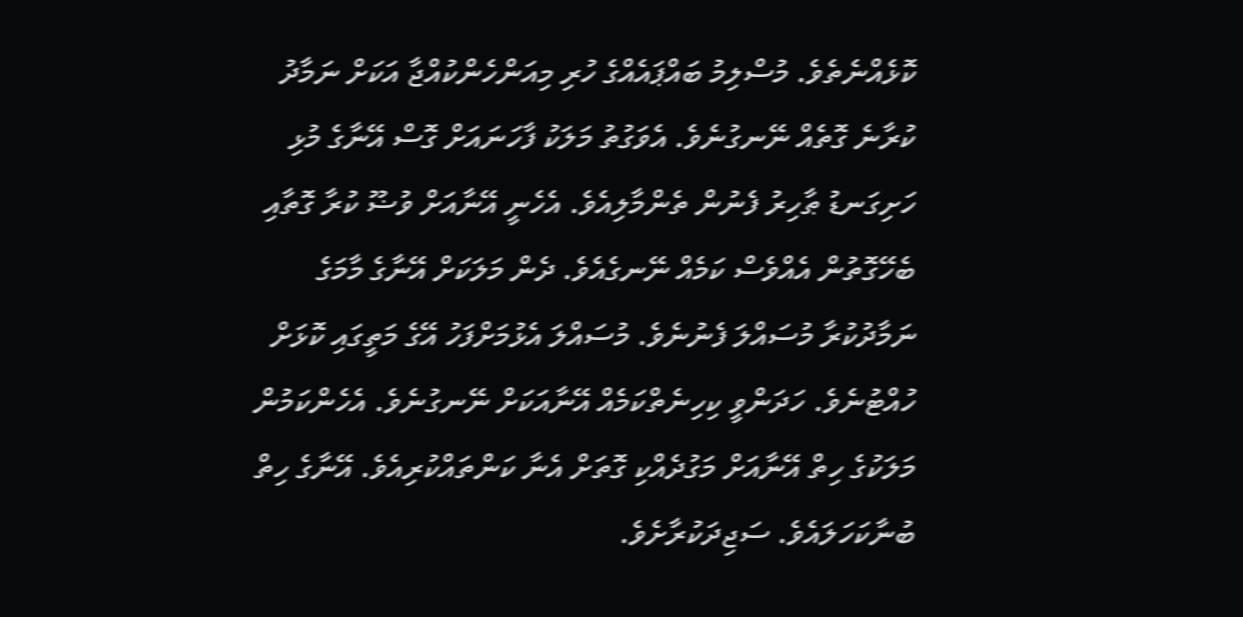ކޮޅެއްނެތެވެ. މުސްލިމު ބައްޕައެއްގެ ހުރި މިއަންހެންކުއްޖާ އަކަށް ނަމާދު ކުރާނެ ގޮތެއް ނޭނގުނެވެ. އެވަގުތު މަލަކު ފާހަނައަށް ގޮސް އޭނާގެ މުޅި ހަށިގަނޑު ޠާހިރު ފެނުން ތެންމާލިއެވެ. އެހެނީ އޭނާއަށް ވުޟޫ ކުރާ ގޮތާއި ބެހޭގޮތުން އެއްވެސް ކަމެއް ނޭނގެއެވެ. ދެން މަލަކަށް އޭނާގެ މާމަގެ ނަމާދުކުރާ މުސައްލަ ފެނުނެވެ. މުސައްލަ އެޅުމަށްފަހު އޭގެ މަތީގައި ކޮޅަށް ހުއްޓުނެވެ. ހަދަންވީ ކިހިނެތްކަމެއް އޭނާއަކަށް ނޭނގުނެވެ. އެހެންކަމުން މަލަކުގެ ހިތް އޭނާއަށް މަގުދެއްކި ގޮތަށް އެނާ ކަންތައްކުރިއެވެ. އޭނާގެ ހިތް ބުނާކަހަލައެވެ. ސަޖިދަކުރާށެވެ.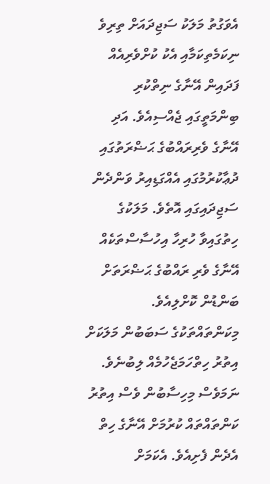އެވަގުތު މަލަކު ސަޖިދައަށް ތިރިވެ ނިކަމެތިކަމާއި އެކު ކުށްވެރިއެއް ފަދައިން އޭނާގެ ނިތްކުރި ބިންމަތީގައި ޖެއްސިއެވެ. އަދި އޭނާގެ ވެރިރައްބުގެ ޙަޟްރަތުގައި ދުޢާކުރުމުގައި އެއްގަޑިއިރު ވަންދެން ސަޖިދައިގައި އޮތެވެ. މަލަކުގެ ހިތުގައިވާ ހުރިހާ އިހުސާސްތަކެއް އޭނާގެ ވެރި ރައްބުގެ ޙަޟްރަތަށް ބަންޑުން ކޮށްލިއެވެ. މިކަންތައްތަކުގެ ސަބަބުން މަލަކަށް އިތުރު ހިތްހަމަޖެހުމެއް ލިބުނެވެ. ނަމަވެސް މިހިސާބުން ވެސް އިތުރު ކަންތައްތައް ކުރުމަށް އޭނާގެ ހިތް އެދެން ފެށިއެވެ. އެކަމަށް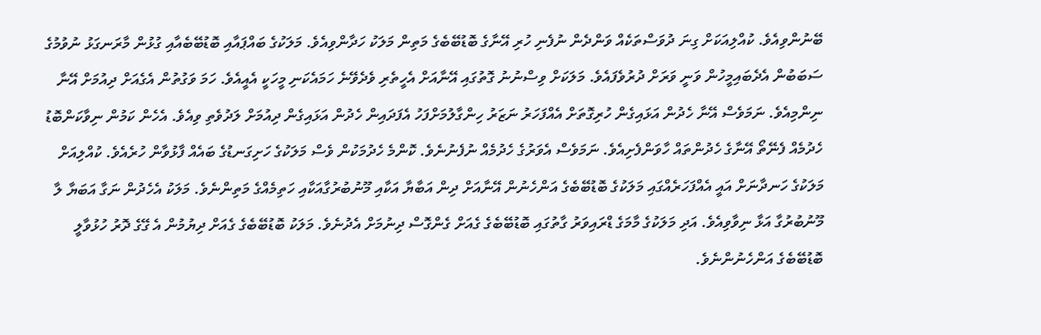ބޭނުންވިއެވެ. ކުއްލިއަކަށް ގިނަ ދުވަސްތަކެއް ވަންދެން ނުފެނި ހުރި އޭނާގެ ބޮޑުބޭބެގެ މަތިން މަލަކު ހަދާންވިއެވެ. މަލަކުގެ ބައްޕައާއި ބޮޑުބޭބެއާއި ގުޅުން މާރަނގަޅު ނުވުމުގެ ސަބަބުން އެދެބައިމީހުން ވަނީ ވަރަށް ދުރުވެފައެވެ. މަލަކަށް ވިސްނުނު ގޮތުގައި އޭނާއަށް އެހީތެރި ވެދެވޭނެ ހަމައެކަނި މީހަކީ އެއީއެވެ. ހަމަ ވަގުތުން އެގެއަށް ދިއުމަށް އޭނާ ނިންމިއެވެ. ނަމަވެސް އޭނާ ހެދުން އަޅައިގެން ހުރިގޮތަށް އެއްފަހަރު ނަޒަރު ހިންގާލުމަށްފަހު އެފަދައިން ހެދުން އަޅައިގެން ދިއުމަށް ލަދުވެތި ވިއެވެ. އެހެން ކަމުން ނިވާކަންބޮޑު ހެދުމެއް ފެނޭތޯ އޭނާގެ ހެދުންތައް ހާވަންފެށިއެވެ. ނަމަވެސް އެވަރުގެ ހެދުމެއް ނުފެނުނެވެ. ކޮންމެ ހެދުމަކުން ވެސް މަލަކުގެ ހަށިގަނޑުގެ ބައެއް ފާޅުވާން ހުރެއެވެ. ކުއްލިއަށް މަލަކުގެ ހަނދާނަށް އައީ އެއްފަހަރެއްގައި މަލަކުގެ ބޮޑުބޭބެގެ އަންހެނުން އޭނާއަށް ދިން އަބާޔާ އަކާއި މޫނުބުރުގާއަކާއި ހަތިމެއްގެ މަތިންނެވެ. މަލަކު އެހެދުން ނަގާ އަބަޔާ ލާ މޫނުބުރުގާ އަޅާ ނިވާވިއެވެ. އަދި މަލަކުގެ މާމަގެ ޑްރައިވަރު ގާތުގައި ބޮޑުބޭބެގެ ގެއަށް ގެންގޮސް ދިނުމަށް އެދުނެވެ. މަލަކު ބޮޑުބޭބެގެ ގެއަށް ދިޔުމުން އެ ގޭގެ ދޮރު ހުޅުވާލީ ބޮޑުބޭބެގެ އަންހެނުންނެވެ.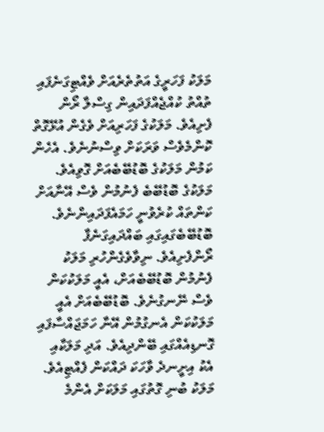މަލަކު ފަހަރީގެ އަތުތެރެއަށް ވެއްޓިގަނެފައި ތުއްތު ކުއްޖެއްފަދައިން ގިސްލާ ރޯން ފެށިއެވެ. މަލަކުގެ ފަހަރިއަށް ވެގެން އުޅޭގޮތް ކޮންމެވެސް ވަރަކަށް ވިސްނުނެވެ. އެހެން ކަމުން މަލަކުގެ ބޮޑުބޭބެއަށް ގޮވިއެވެ. މަލަކުގެ ބޮޑުބޭބެ ފެނުމުން ވެސް އޭނާއަށް ކަންތައް ކުރެވުނީ ހަމައެފަދައިންނެވެ. ބޮޑުބޭބެގައިގައި ބައްދައިގަނެފާ ރޯންފެށިއެވެ. ނިވާވެގެންހުރި މަލަކު ފެނުމުން ބޮޑުބޭބެއަށް، އެއީ މަލަކުކަން ވެސް ނޭނގުނެވެ. ބޮޑުބޭބެއަށް އެއީ މަލަކުކަން އެނގުމުން އޭނާ ހަމަޖައްސާފައި ގޮނޑިއެއްގައި ބޭންދިއެވެ. އަދި މަލަކާއި އެކު އިށީނދެ ވާހަކަ ދައްކަން ފެއްޓިއެވެ. މަލަކު ބުނި ގޮތުގައި މަލަކަށް އެންމެ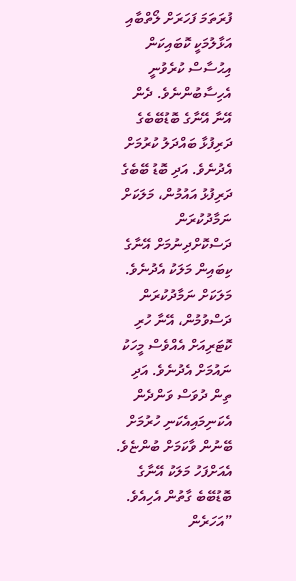ފުރަތަމަ ފަހަރަށް ލޯތްބާއި އަޅާލުމަކީ ކޮބައިކަން އިޙުސާސް ކުރެވުނީ އެހިސާބުންނެވެ. ދެން އޭނާ އޭނާގެ ބޮޑުބޭބެގެ ދަރިފުޅާ ބައްދަލު ކުރުމަށް އެދުނެވެ. އަދި ބޮޑު ބޭބެގެ ދަރިފުޅު އައުމުން، މަލަކަށް ނަމާދުކުރަން ދަސްކޮށްދިނުމަށް އޭނާގެ ކިބައިން މަލަކު އެދުނެވެ. މަލަކަށް ނަމާދުކުރަން ދަސްވުމުން، އޭނާ ހުރި ކޮޓަރިއަށް އެއްވެސް މީހަކު ނައުމަށް އެދުނެވެ. އަދި ތިން ދުވަސް ވަންދެން އެކަނިމައިއެކަނި ހުރުމަށް ބޭނުން ވާކަމަށް ބުންޏެވެ. އެއަށްފަހު މަލަކު އޭނާގެ ބޮޑުބޭބެ ގާތުން އެހިއެވެ. ”އަހަރެން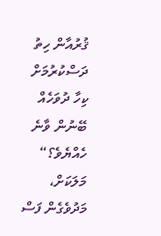ޤުރުއާން ހިތު ދަސްކުރުމަށް ކިހާ ދުވަހެއް ބޭނުން ވާނެ ހެއްޔެވެ؟“ މަލަކަށް، މަދުވެގެން ފަސް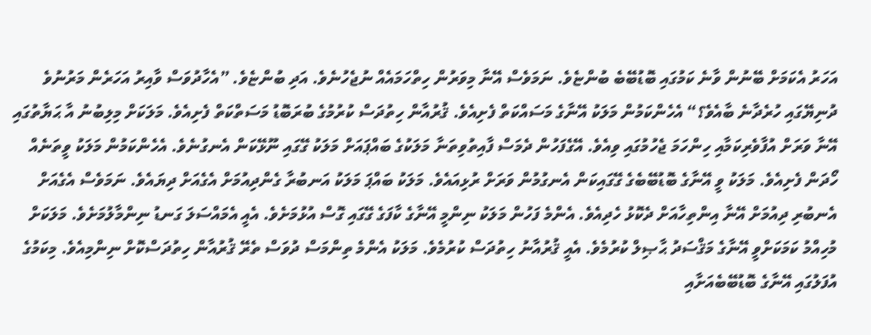އަހަރު އެކަމަށް ބޭނުން ވާނެ ކަމުގައި ބޮޑުބޭބެ ބުންޏެވެ. ނަމަވެސް އޭނާ މިވަރުން ހިތްހަމައެއް ނުޖެހުނެވެ. އަދި ބުންޏެވެ. ”އެހާދުވަސް ވާއިރު އަހަރެން މަރުނުވެ ދުނިޔޭގައި ހުރެދާނެ ބާއެވެ؟“ އެހެންކަމުން މަލަކު އޭނާގެ މަސައްކަތް ފެށިއެވެ. ޤުރުއާން ހިތުދަސް ކުރުމުގެ ބުރަބޮޑު މަސަތްކަތް ފެށިއެވެ. މަލަކަށް މިލިބުނު އާ ޙަޔާތުގައި އޭނާ ވަރަށް އުފާވެރިކަމާއި ހިންހަމަ ޖެހުމުގައި ވިއެވެ. އޭގެފަހުން ދެމަސް ފާއިތުވިތަނާ މަލަކުގެ ބައްޕައަށް މަލަކު ގޭގައި ނޫޅޭކަން އެނގުނެވެ. އެހެންކަމުން މަލަކު ވީތަނެއް ހޯދަން ފެށިއެވެ. މަލަކު ވީ އޭނާގެ ބޮޑުބޭބެގެ ގޭގައިކަން އެނގުމުން ވަރަށް ރުޅިއައެވެ. މަލަކު ބައްޕަ މަލަކު އަނބުރާ ގެންދިއުމަށް އެގެއަށް ދިޔައެވެ. ނަމަވެސް އެގެއަށް އެނބުރި ދިއުމަށް އޭނާ އިންތިހާއަށް ދެކޮޅު ހެދިއެވެ. އެންމެ ފަހުން މަލަކު ނިންމީ އޭނާގެ ކާފަގެ ގޭގައި ގޮސް އުޅުމަށެވެ. އެއީ އެމައްސަލަ ގަނޑު ނިންމާލުމަށެވެ. މަލަކަށް މުހިއްމު ކަމަކަށްވީ އޭނާގެ މަޤްސަދު ޙާޞިލް ކުރުމެވެ. އެއީ ޤުރުއާނު ހިތުދަސް ކުރުމެވެ. މަލަކު އެންމެ ތިންމަސް ދުވަސް ތެރޭ ޤުރުއާން ހިތުދަސްކޮށް ނިންމިއެވެ. މިކަމުގެ އުފަލުގައި އޭނާގެ ބޮޑުބޭބެއަށާއި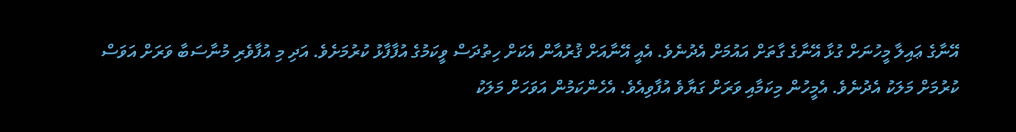އޭނާގެ ޢައިލާ މީހުނަށް ގުޅާ އޭނާގެ ގާތަށް އައުމަށް އެދުނެވެ. އެއީ އޭނާއަށް ޤުރުއާން އެކަށް ހިތުދަސް ވީކަމުގެ އުފާފާޅު ކުރުމަށެވެ. އަދި މި އުފާވެރި މުނާސަބާ ވަރަށް އަވަސް ކުރުމަށް މަލަކު އެދުނެވެ. އެމީހުން މިކަމާއި ވަރަށް ގަޔާވެ އުފާވިއެވެ. އެހެންކަމުން އަވަހަށް މަލަކު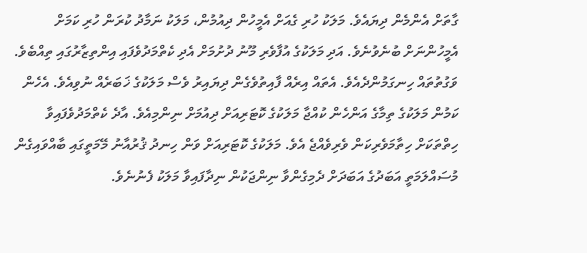ގާތަށް އެންމެން ދިޔައެވެ. މަލަކު ހުރި ގެއަށް އެމީހުން ދިއުމުން، މަލަކު ނަމާދު ކުރަން ހުރި ކަމަށް އެމީހުންނަށް ބުނެވުނެވެ. އަދި މަލަކުގެ އުފާވެރި މޫނު ދުށުމަށް އެދި ކެތްމަދުވެފައި އިންތިޒާރުގައި ތިއްބެވެ. ވަގުތުތައް ހިނގަމުންދެއެވެ. އެތައް އިރެއް ފާއިތުވެގެން ދިޔައިރު ވެސް މަލަކުގެ ޚަބަރެއް ނުވިއެވެ. އެހެން ކަމުން މަލަކުގެ ތިމާގެ އަންހެން ކުއްޖާ މަލަކުގެ ކޮޓަރިއަށް ދިއުމަށް ނިންމިއެވެ. އާދެ ކެތްމަދުވެފައިވާ ހިތްތަކަށް ހިތާމަވެރިކަން ވެރިވެއްޖެ އެވެ. މަލަކުގެ ކޮޓަރިއަށް ވަން ހިނދު ޤުރުއާނު މޭމަތީގައި ބާއްވައިގެން މުސައްލަމަތީ އަބަދުގެ އަބަދަށް ދެމިގެންވާ ނިންޖަކުން ނިދާފައިވާ މަލަކު ފެނުނެވެ.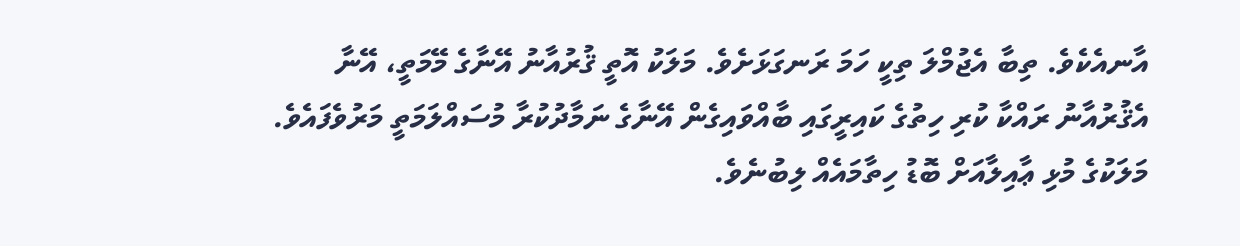އާނއެކެވެ. ތިބާ އެޖުމްލަ ތިކީ ހަމަ ރަނގަޅަށެވެ. މަލަކު އޮތީ ޤުރުއާނު އޭނާގެ މޭމަތީ، އޭނާ އެޤުރުއާނު ރައްކާ ކުރި ހިތުގެ ކައިރީގައި ބާއްވައިގެން އޭނާގެ ނަމާދުކުރާ މުސައްލަމަތީ މަރުވެފައެވެ. މަލަކުގެ މުޅި ޢާއިލާއަށް ބޮޑު ހިތާމައެއް ލިބުނެވެ.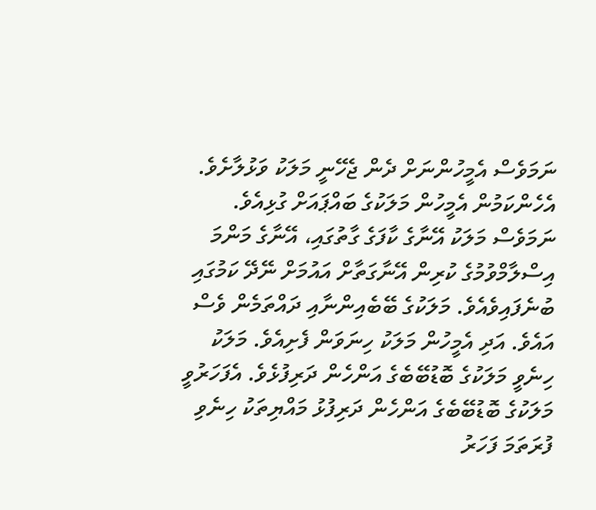ނަމަވެސް އެމީހުންނަށް ދެން ޖެހޭނީ މަލަކު ވަޅުލާށެވެ. އެހެންކަމުން އެމީހުން މަލަކުގެ ބައްޕައަށް ގުޅިއެވެ. ނަމަވެސް މަލަކު އޭނާގެ ކާފަގެ ގާތުގައި، އޭނާގެ މަންމަ އިސްލާމްވުމުގެ ކުރިން އޭނާގަތާށް އައުމަށް ނޭދޭ ކަމުގައި ބުނެފައިވެއެވެ. މަލަކުގެ ބޭބެއިންނާއި ދައްތަމެން ވެސް އައެވެ. އަދި އެމީހުން މަލަކު ހިނަވަން ފެށިއެވެ. މަލަކު ހިނެވީ މަލަކުގެ ބޮޑުބޭބެގެ އަންހެން ދަރިފުޅެވެ. އެފަހަރުވީ މަލަކުގެ ބޮޑުބޭބެގެ އަންހެން ދަރިފުޅު މައްޔިތަކު ހިނެވި ފުރަތަމަ ފަހަރު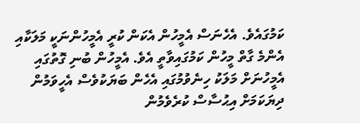ކަމުގައެވެ. އެހެނަސް އެމީހުން އެކަން ކުރީ އެމީހުންނަކީ މަލަކާއި އެންމެ ގާތް މީހުން ކަމުގައިވާތީ އެވެ. އެމީހުން ބުނި ގޮތުގައި އެމީހުނަށް މަލަކު ހިނެވުމުގައި އެހެން ބަޔަކުވެސް އެހީވަމުން ދިޔަކަމަށް އިޙުސާސް ކުރެވެމުން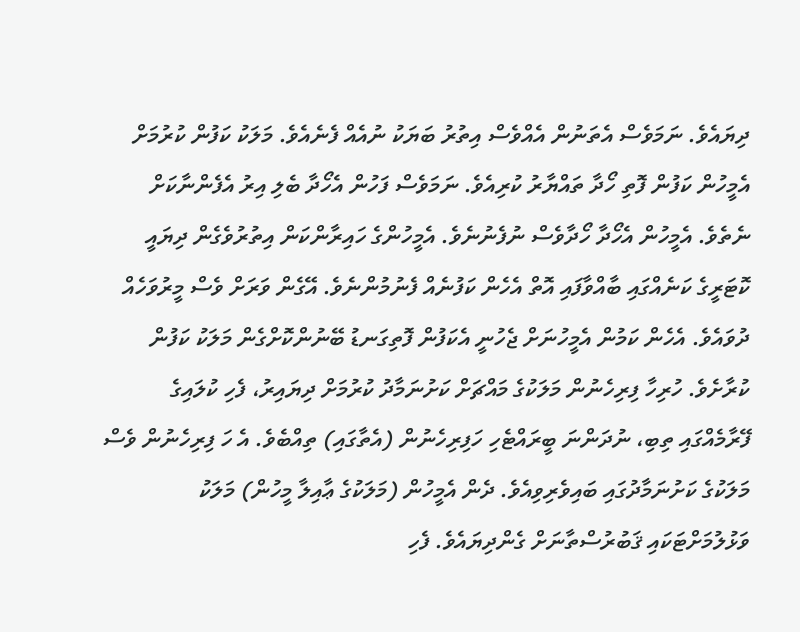ދިޔައެވެ. ނަމަވެސް އެތަނުން އެއްވެސް އިތުރު ބަޔަކު ނުއެއް ފެނެއެވެ. މަލަކު ކަފުން ކުރުމަށް އެމީހުން ކަފުން ފޮތި ހޯދާ ތައްޔާރު ކުރިއެވެ. ނަމަވެސް ފަހުން އެހޯދާ ބެލި އިރު އެފެންނާކަށް ނެތެވެ. އެމީހުން އެހޯދާ ހޯދާވެސް ނުފެނުނެވެ. އެމީހުންގެ ހައިރާންކަން އިތުރުވެގެން ދިޔައީ ކޮޓަރީގެ ކަނެއްގައި ބާއްވާފައި އޮތް އެހެން ކަފުނެއް ފެނުމުންނެވެ. އޭގެން ވަރަށް ވެސް މީރުވަހެއް ދުވައެވެ. އެހެން ކަމުން އެމީހުނަށް ޖެހުނީ އެކަފުން ފޮތިގަނޑު ބޭނުންކޮށްގެން މަލަކު ކަފުން ކުރާށެވެ. ހުރިހާ ފިރިހެނުން މަލަކުގެ މައްޗަށް ކަށުނަމާދު ކުރުމަށް ދިޔައިރު، ފެހި ކުލައިގެ ފޭރާމެއްގައި ތިބި، ނުދަންނަ ބީރައްޓެހި ހަފިރިހެނުން (އެތާގައި) ތިއްބެވެ. އެ ހަ ފިރިހެނުން ވެސް މަލަކުގެ ކަށުނަމާދުގައި ބައިވެރިވިއެވެ. ދެން އެމީހުން (މަލަކުގެ ޢާއިލާ މީހުން) މަލަކު ވަޅުލުމަށްޓަކައި ޤަބުރުސްތާނަށް ގެންދިޔައެވެ. ފެހި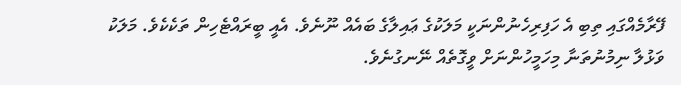ފޭރާމެއްގައި ތިބި އެ ހަފިރިހެނުންނަކީ މަލަކުގެ ޢައިލާގެ ބައެއް ނޫނެވެ. އެއީ ބީރައްޓެހިން ތަކެކެވެ. މަލަކު ވަޅުލާ ނިމުނުތަނާ މިހަމީހުންނަށް ވީގޮތެއް ނޭނގުނެވެ.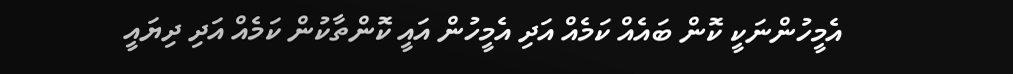އެމީހުންނަކީ ކޮން ބައެއް ކަމެއް އަދި އެމީހުން އައީ ކޮންތާކުން ކަމެއް އަދި ދިޔައީ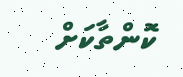ކޮންތާކަށް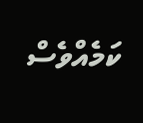ކަމެއްވެސް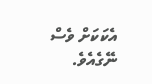އެކަކަށް ވެސް ނޭގެއެވެ.